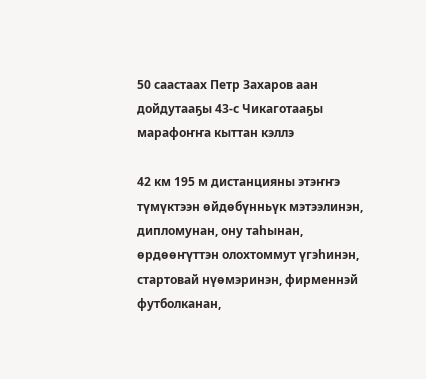50 саастаах Петр Захаров аан дойдутааҕы 43-с Чикаготааҕы марафоҥҥа кыттан кэллэ

42 км 195 м дистанцияны этэҥҥэ түмүктээн өйдөбүнньүк мэтээлинэн, дипломунан, ону таһынан, өрдөөҥүттэн олохтоммут үгэһинэн, стартовай нүөмэринэн, фирменнэй футболканан,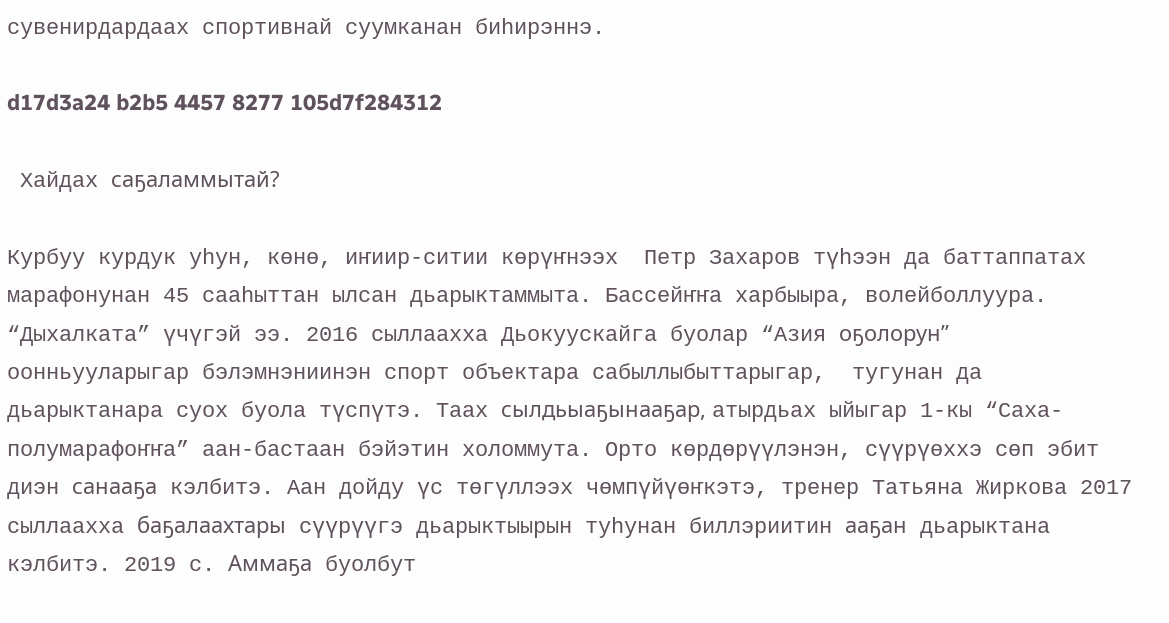сувенирдардаах спортивнай суумканан биһирэннэ.

d17d3a24 b2b5 4457 8277 105d7f284312

 Хайдах саҕаламмытай?

Курбуу курдук уһун, көнө, иҥиир-ситии көрүҥнээх  Петр Захаров түһээн да баттаппатах марафонунан 45 сааһыттан ылсан дьарыктаммыта. Бассейҥҥа харбыыра, волейболлуура. “Дыхалката” үчүгэй ээ. 2016 сыллаахха Дьокуускайга буолар “Азия оҕолорун” оонньууларыгар бэлэмнэниинэн спорт объектара сабыллыбыттарыгар,  тугунан да дьарыктанара суох буола түспүтэ. Таах сылдьыаҕынааҕар, атырдьах ыйыгар 1-кы “Саха-полумарафоҥҥа” аан-бастаан бэйэтин холоммута. Орто көрдөрүүлэнэн, сүүрүөххэ сөп эбит диэн санааҕа кэлбитэ. Аан дойду үс төгүллээх чөмпүйүөҥкэтэ, тренер Татьяна Жиркова 2017 сыллаахха баҕалаахтары сүүрүүгэ дьарыктыырын туһунан биллэриитин ааҕан дьарыктана кэлбитэ. 2019 с. Аммаҕа буолбут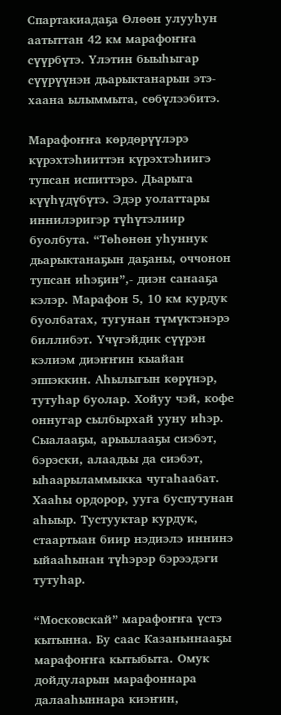Спартакиадаҕа Өлөөн улууһун аатыттан 42 км марафоҥҥа сүүрбүтэ. Үлэтин быыһыгар сүүрүүнэн дьарыктанарын этэ-хаана ылыммыта, сөбүлээбитэ.

Марафоҥҥа көрдөрүүлэрэ күрэхтэһииттэн күрэхтэһиигэ тупсан испиттэрэ. Дьарыга күүһүдүбүтэ. Эдэр уолаттары иннилэригэр түһүтэлиир буолбута. “Төһөнөн уһуннук дьарыктанаҕын даҕаны, оччонон тупсан иһэҕин”,- диэн санааҕа кэлэр. Марафон 5, 10 км курдук буолбатах, тугунан түмүктэнэрэ биллибэт. Үчүгэйдик сүүрэн кэлиэм диэҥҥин кыайан эппэккин. Аһылыгын көрүнэр, тутуһар буолар. Хойуу чэй, кофе оннугар сылбырхай ууну иһэр. Сыалааҕы, арыылааҕы сиэбэт, бэрэски, алаадьы да сиэбэт, ыһаарыламмыкка чугаһаабат. Хааһы ордорор, ууга буспутунан аһыыр. Тустууктар курдук, стаартыан биир нэдиэлэ иннинэ ыйааһынан түһэрэр бэрээдэги тутуһар.

“Московскай” марафоҥҥа үстэ кытынна. Бу саас Казаньннааҕы марафоҥҥа кытыбыта. Омук дойдуларын марафоннара далааһыннара киэҥин,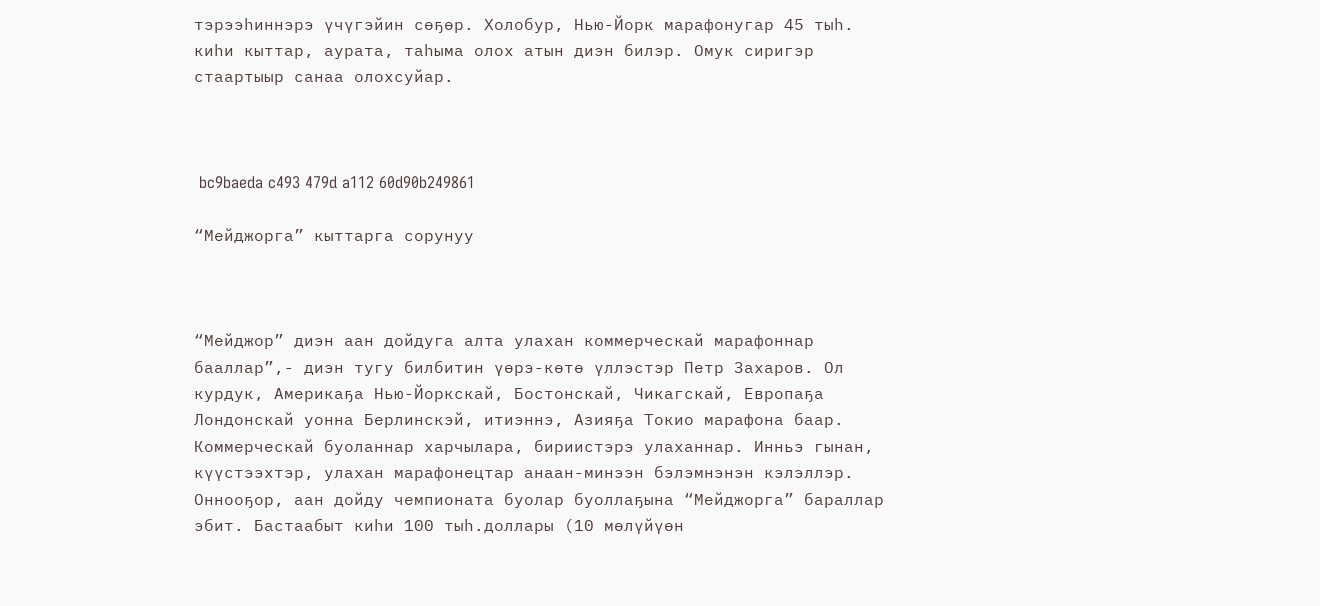тэрээһиннэрэ үчүгэйин сөҕөр. Холобур, Нью-Йорк марафонугар 45 тыһ. киһи кыттар, аурата, таһыма олох атын диэн билэр. Омук сиригэр стаартыыр санаа олохсуйар.



 bc9baeda c493 479d a112 60d90b249861

“Мейджорга” кыттарга сорунуу



“Мейджор” диэн аан дойдуга алта улахан коммерческай марафоннар бааллар”,- диэн тугу билбитин үөрэ-көтө үллэстэр Петр Захаров. Ол курдук, Америкаҕа Нью-Йоркскай, Бостонскай, Чикагскай, Европаҕа Лондонскай уонна Берлинскэй, итиэннэ, Азияҕа Токио марафона баар. Коммерческай буоланнар харчылара, бириистэрэ улаханнар. Инньэ гынан, күүстээхтэр, улахан марафонецтар анаан-минээн бэлэмнэнэн кэлэллэр. Оннооҕор, аан дойду чемпионата буолар буоллаҕына “Мейджорга” бараллар эбит. Бастаабыт киһи 100 тыһ.доллары (10 мөлүйүөн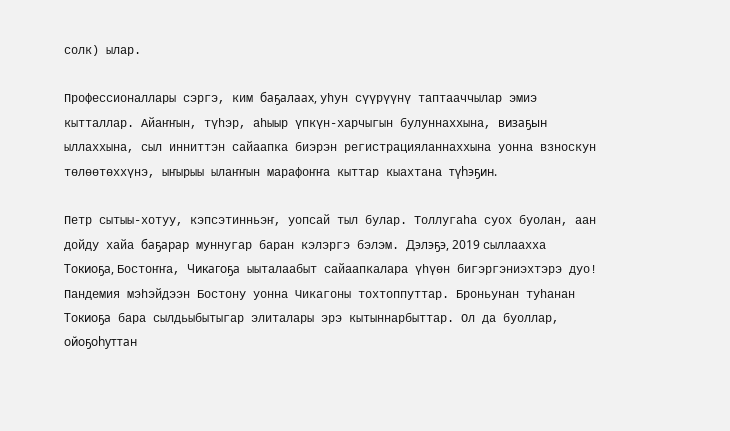солк) ылар.

Профессионаллары сэргэ, ким баҕалаах, уһун сүүрүүнү таптааччылар эмиэ кытталлар. Айаҥҥын, түһэр, аһыыр үпкүн-харчыгын булуннаххына, визаҕын ыллаххына, сыл инниттэн сайаапка биэрэн регистрацияланнаххына уонна взноскун төлөөтөххүнэ, ыҥырыы ылаҥҥын марафоҥҥа кыттар кыахтана түһэҕин.

Петр сытыы-хотуу, кэпсэтинньэҥ, уопсай тыл булар. Толлугаһа суох буолан, аан дойду хайа баҕарар муннугар баран кэлэргэ бэлэм. Дэлэҕэ, 2019 сыллаахха Токиоҕа, Бостоҥҥа, Чикагоҕа ыыталаабыт сайаапкалара үһүөн бигэргэниэхтэрэ дуо! Пандемия мэһэйдээн Бостону уонна Чикагоны тохтоппуттар. Броньунан туһанан Токиоҕа бара сылдьыбытыгар элиталары эрэ кытыннарбыттар. Ол да буоллар, ойоҕоһуттан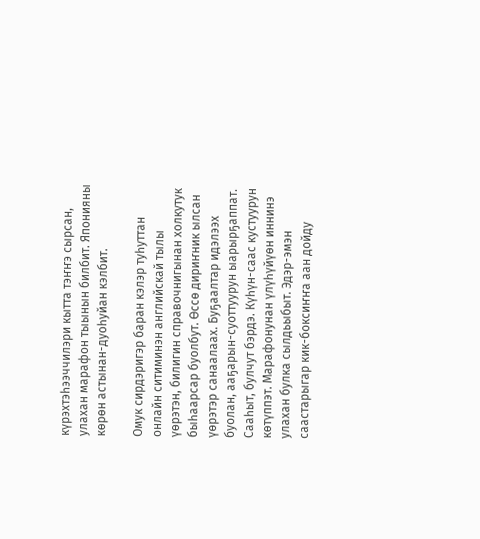күрэхтэһээччилэри кытта тэҥҥэ сырсан, улахан марафон тыынын билбит. Японияны көрөн астынан-дуоһуйан кэлбит.

Омук сирдэригэр баран кэлэр туһуттан онлайн ситиминэн английскай тылы үөрэтэн, билигин справочнигынан холкутук быһаарсар буолбут. Өссө дириҥник ылсан үөрэтэр санаалаах. Буҕаалтар идэлээх буолан, ааҕарын-суоттуурун ыарырҕаппат. Сааһыт, булчут бэрдэ. Күһүн-саас кустуурун көтүппэт. Марафонунан үлүһүйүөн иннинэ улахан булка сылдьыбыт. Эдэр-эмэн саастарыгар кик-боксиҥҥа аан дойду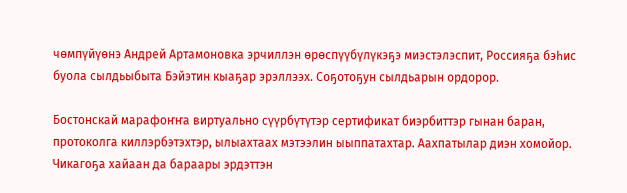чөмпүйүөнэ Андрей Артамоновка эрчиллэн өрөспүүбүлүкэҕэ миэстэлэспит, Россияҕа бэһис буола сылдьыбыта Бэйэтин кыаҕар эрэллээх. Соҕотоҕун сылдьарын ордорор.

Бостонскай марафоҥҥа виртуально сүүрбүтүтэр сертификат биэрбиттэр гынан баран, протоколга киллэрбэтэхтэр, ылыахтаах мэтээлин ыыппатахтар. Аахпатылар диэн хомойор.  Чикагоҕа хайаан да бараары эрдэттэн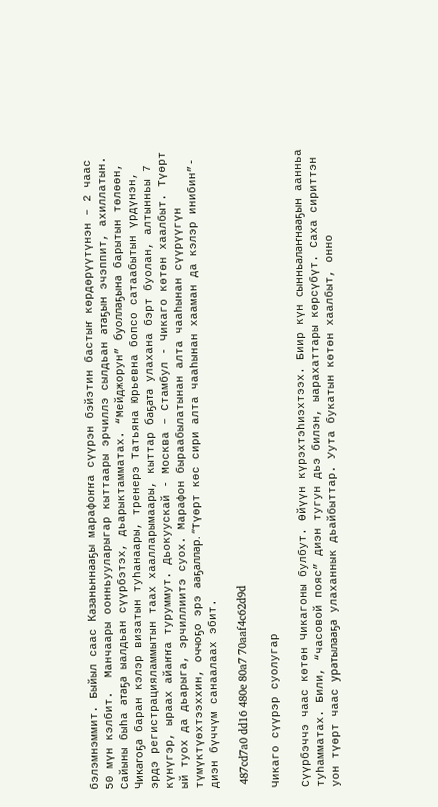бэлэмнэммит. Быйыл саас Казаньннааҕы марафоҥҥа сүүрэн бэйэтин бастыҥ көрдөрүүтүнэн – 2 чаас 50 мүн кэлбит.  Манчаары оонньууларыгар кыттаары эрчиллэ сылдьан атаҕын эчэппит, ахиллатын. Сайыны быһа атаҕа ыалдьан сүүрбэтэх, дьарыктамматах. “Мейджорун” буоллаҕына барытын төлөөн, Чикагоҕа баран кэлэр визатын туһанаары, тренерэ Татьяна Юрьевна бопсо сатаабытын үрдүнэн, эрдэ регистрацияламмытын таах хаалларымаары, кыттар баҕата улахана бэрт буолан, алтынньы 7 күнүгэр, ыраах айаҥҥа туруммут. Дьокуускай - Москва – Стамбул - Чикаго көтөн хаалбыт. Түөрт ый туох да дьарыга, эрчиллиитэ суох. Марафон быраабылатынан алта чааһынан сүүрүүгүн түмүктүөхтээххин, оччоҕо эрэ ааҕаллар. “Түөрт көс сири алта чааһынан хааман да кэлэр инибин”- диэн бүччүм санаалаах эбит.

 487cd7a0 dd16 480e 80a7 70aaf4c62d9d

Чикаго сүүрэр суолугар

Сүүрбэччэ чаас көтөн Чикагоны булбут. Өйүүн күрэхтэһиэхтээх. Биир күн сынньалаҥнааҕын аанньа туһамматах. Били, “часовой пояс” диэн тугун дьэ билэн, ыарахаттары көрсүбүт. Саха сириттэн уон түөрт чаас уратылааҕа улаханнык дьайбыттар. Уута букатын көтөн хаалбыт, онно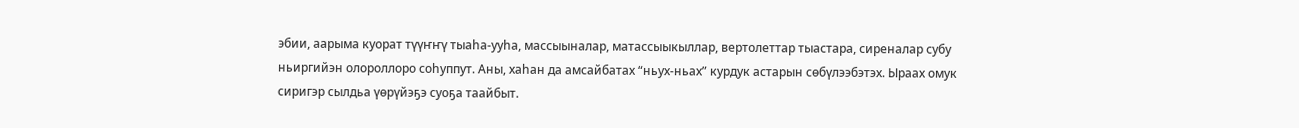эбии, аарыма куорат түүҥҥү тыаһа-ууһа, массыыналар, матассыыкыллар, вертолеттар тыастара, сиреналар субу ньиргийэн олороллоро соһуппут. Аны, хаһан да амсайбатах “ньух-ньах” курдук астарын сөбүлээбэтэх. Ыраах омук сиригэр сылдьа үөрүйэҕэ суоҕа таайбыт.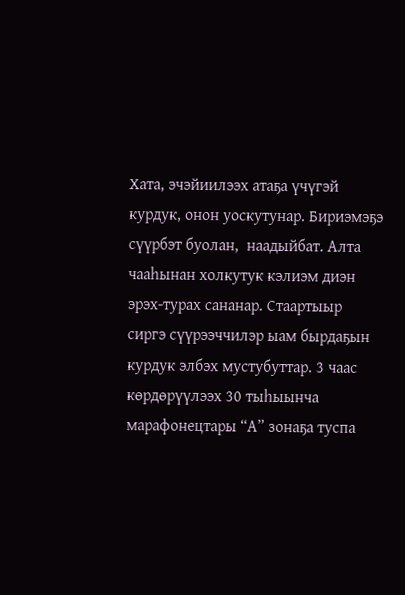Хата, эчэйиилээх атаҕа үчүгэй курдук, онон уоскутунар. Бириэмэҕэ сүүрбэт буолан,  наадыйбат. Алта чааһынан холкутук кэлиэм диэн эрэх-турах сананар. Стаартыыр сиргэ сүүрээччилэр ыам бырдаҕын курдук элбэх мустубуттар. 3 чаас көрдөрүүлээх 30 тыһыынча марафонецтары “А” зонаҕа туспа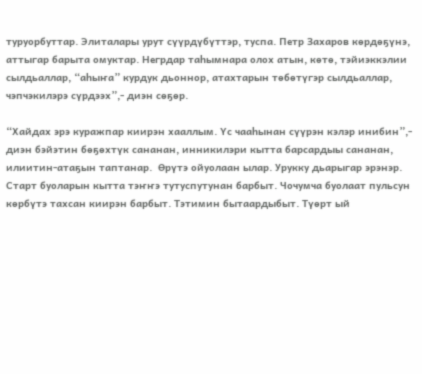туруорбуттар. Элиталары урут сүүрдүбүттэр, туспа. Петр Захаров көрдөҕүнэ, аттыгар барыта омуктар. Негрдар таһымнара олох атын, көтө, тэйиэккэлии сылдьаллар, “аһыҥа” курдук дьоннор, атахтарын төбөтүгэр сылдьаллар, чэпчэкилэрэ сүрдээх”,- диэн сөҕөр.

“Хайдах эрэ куражпар киирэн хааллым. Үс чааһынан сүүрэн кэлэр инибин”,- диэн бэйэтин бөҕөхтүк сананан, инникилэри кытта барсардыы сананан, илиитин-атаҕын таптанар.  Өрүтэ ойуолаан ылар. Урукку дьарыгар эрэнэр. Старт буоларын кытта тэҥҥэ тутуспутунан барбыт. Чочумча буолаат пульсун көрбүтэ тахсан киирэн барбыт. Тэтимин бытаардыбыт. Түөрт ый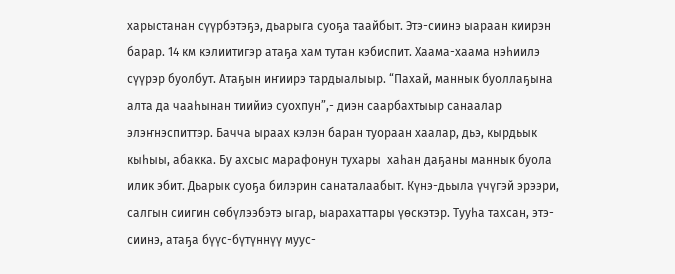харыстанан сүүрбэтэҕэ, дьарыга суоҕа таайбыт. Этэ-сиинэ ыараан киирэн барар. 14 км кэлиитигэр атаҕа хам тутан кэбиспит. Хаама-хаама нэһиилэ сүүрэр буолбут. Атаҕын иҥиирэ тардыалыыр. “Пахай, маннык буоллаҕына алта да чааһынан тиийиэ суохпун”,- диэн саарбахтыыр санаалар элэҥнэспиттэр. Бачча ыраах кэлэн баран туораан хаалар, дьэ, кырдьык кыһыы, абакка. Бу ахсыс марафонун тухары  хаһан даҕаны маннык буола илик эбит. Дьарык суоҕа билэрин санаталаабыт. Күнэ-дьыла үчүгэй эрээри, салгын сиигин сөбүлээбэтэ ыгар, ыарахаттары үөскэтэр. Тууһа тахсан, этэ-сиинэ, атаҕа бүүс-бүтүннүү муус-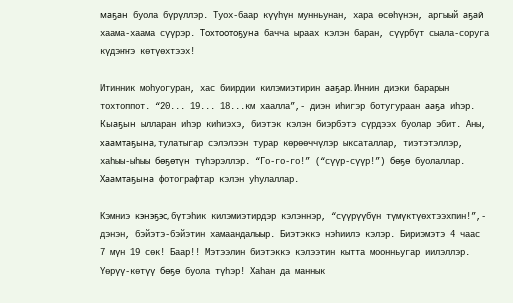маҕан буола бүрүллэр. Туох-баар күүһүн мунньунан, хара өсөһүнэн, аргыый аҕай хаама-хаама сүүрэр. Тохтоотоҕуна бачча ыраах кэлэн баран, сүүрбүт сыала-соруга күдэҥҥэ көтүөхтээх!

Итинник моһуогуран, хас биирдии килэмиэтирин ааҕар. Иннин диэки барарын тохтоппот. “20... 19... 18...км хаалла”,- диэн иһигэр ботугураан ааҕа иһэр. Кыаҕын ылларан иһэр киһиэхэ, биэтэк кэлэн биэрбэтэ сүрдээх буолар эбит. Аны, хаамтаҕына, тулатыгар сэлэлээн турар көрөөччүлэр ыксаталлар, тиэтэтэллэр, хаһыы-ыһыы бөҕөтүн түһэрэллэр. “Го-го-го!” (“сүүр-сүүр!”) бөҕө буолаллар. Хаамтаҕына фотографтар кэлэн уһулаллар.

Кэмниэ кэнэҕэс, бүтэһик килэмиэтирдэр кэлэннэр, “сүүрүүбүн түмүктүөхтээхпин!”,-  дэнэн, бэйэтэ-бэйэтин хамаандалыыр. Биэтэккэ нэһиилэ кэлэр. Бириэмэтэ 4 чаас 7 мүн 19 сөк! Баар!! Мэтээлин биэтэккэ кэлээтин кытта моонньугар иилэллэр. Үөрүү-көтүү бөҕө буола түһэр! Хаһан да маннык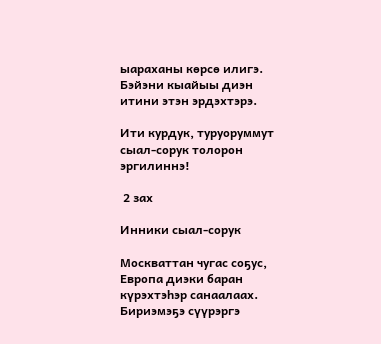ыараханы көрсө илигэ. Бэйэни кыайыы диэн итини этэн эрдэхтэрэ.

Ити курдук, туруоруммут сыал-сорук толорон эргилиннэ!

 2 зах

Инники сыал-сорук

Москваттан чугас соҕус, Европа диэки баран күрэхтэһэр санаалаах. Бириэмэҕэ сүүрэргэ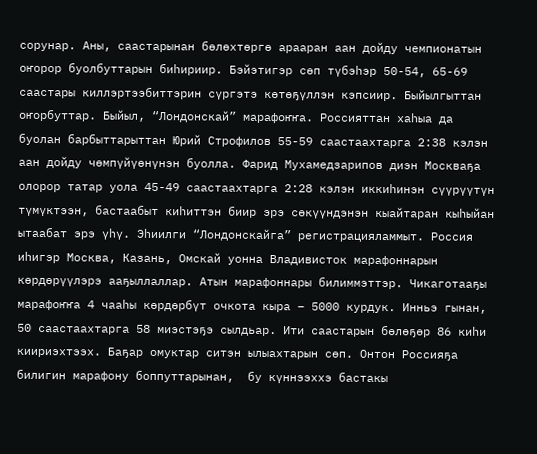сорунар. Аны, саастарынан бөлөхтөргө арааран аан дойду чемпионатын оҥорор буолбуттарын биһириир. Бэйэтигэр сөп түбэһэр 50-54, 65-69 саастары киллэртээбиттэрин сүргэтэ көтөҕүллэн кэпсиир. Быйылгыттан оҥорбуттар. Быйыл, “Лондонскай” марафоҥҥа. Россияттан хаһыа да буолан барбыттарыттан Юрий Строфилов 55-59 саастаахтарга 2:38 кэлэн аан дойду чөмпүйүөнүнэн буолла. Фарид Мухамедзарипов диэн Москваҕа олорор татар уола 45-49 саастаахтарга 2:28 кэлэн иккиһинэн сүүрүүтүн түмүктээн, бастаабыт киһиттэн биир эрэ сөкүүндэнэн кыайтаран кыһыйан ытаабат эрэ үһү. Эһиилги “Лондонскайга” регистрацияламмыт. Россия иһигэр Москва, Казань, Омскай уонна Владивисток марафоннарын көрдөрүүлэрэ ааҕыллаллар. Атын марафоннары билиммэттэр. Чикаготааҕы марафоҥҥа 4 чааһы көрдөрбүт очкота кыра – 5000 курдук. Инньэ гынан, 50 саастаахтарга 58 миэстэҕэ сылдьар. Ити саастарын бөлөҕөр 86 киһи киириэхтээх. Баҕар омуктар ситэн ылыахтарын сөп. Онтон Россияҕа билигин марафону боппуттарынан,  бу күннээххэ бастакы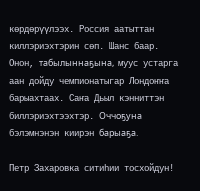көрдөрүүлээх. Россия аатыттан киллэриэхтэрин сөп. Шанс баар. Онон, табылыннаҕына,  муус устарга аан дойду чемпионатыгар Лондоҥҥа барыахтаах. Саҥа Дьыл кэнниттэн биллэриэхтээхтэр. Оччоҕуна бэлэмнэнэн киирэн барыаҕа.

Петр Захаровка ситиһии тосхойдун!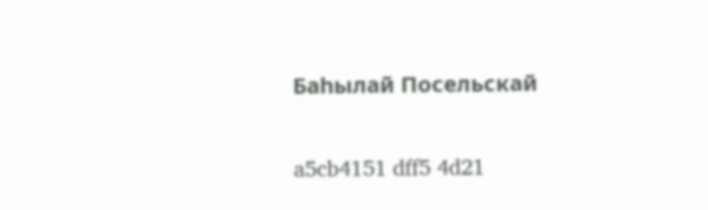Баһылай Посельскай

a5cb4151 dff5 4d21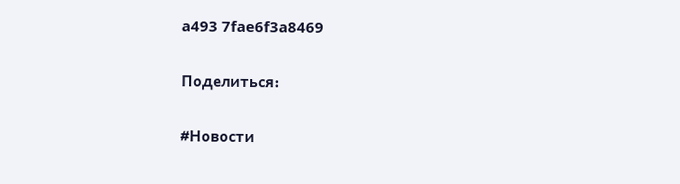a493 7fae6f3a8469

Поделиться:

#Новости